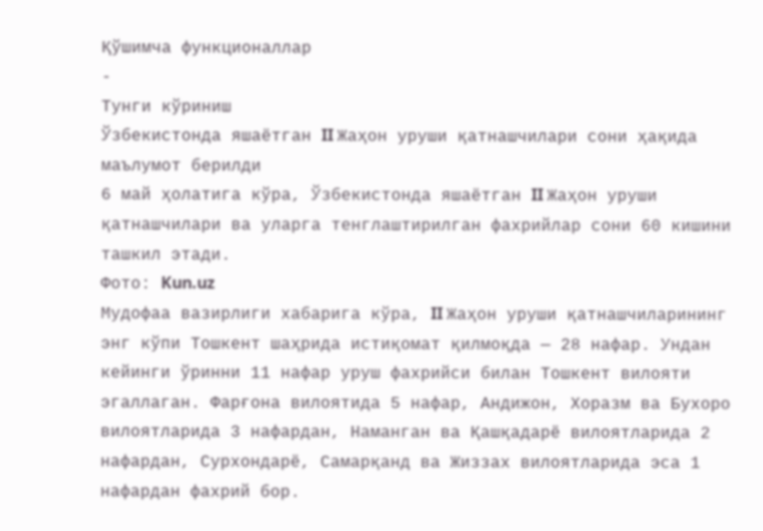Қўшимча функционаллар
-
Тунги кўриниш
Ўзбекистонда яшаётган II Жаҳон уруши қатнашчилари сони ҳақида маълумот берилди
6 май ҳолатига кўра, Ўзбекистонда яшаётган II Жаҳон уруши қатнашчилари ва уларга тенглаштирилган фахрийлар сони 60 кишини ташкил этади.
Фото: Kun.uz
Мудофаа вазирлиги хабарига кўра, II Жаҳон уруши қатнашчиларининг энг кўпи Тошкент шаҳрида истиқомат қилмоқда — 28 нафар. Ундан кейинги ўринни 11 нафар уруш фахрийси билан Тошкент вилояти эгаллаган. Фарғона вилоятида 5 нафар, Андижон, Хоразм ва Бухоро вилоятларида 3 нафардан, Наманган ва Қашқадарё вилоятларида 2 нафардан, Сурхондарё, Самарқанд ва Жиззах вилоятларида эса 1 нафардан фахрий бор.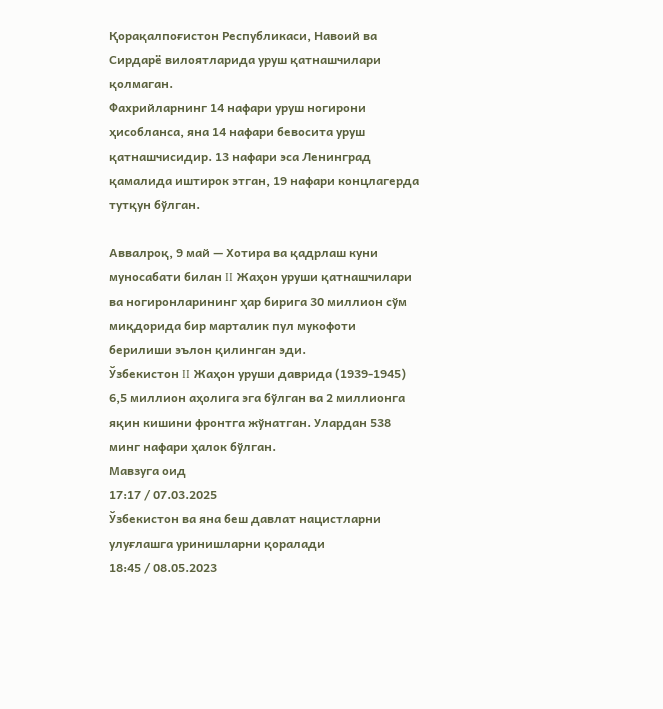Қорақалпоғистон Республикаси, Навоий ва Сирдарё вилоятларида уруш қатнашчилари қолмаган.
Фахрийларнинг 14 нафари уруш ногирони ҳисобланса, яна 14 нафари бевосита уруш қатнашчисидир. 13 нафари эса Ленинград қамалида иштирок этган, 19 нафари концлагерда тутқун бўлган.

Аввалроқ, 9 май — Хотира ва қадрлаш куни муносабати билан II Жаҳон уруши қатнашчилари ва ногиронларининг ҳар бирига 30 миллион сўм миқдорида бир марталик пул мукофоти берилиши эълон қилинган эди.
Ўзбекистон II Жаҳон уруши даврида (1939-1945) 6,5 миллион аҳолига эга бўлган ва 2 миллионга яқин кишини фронтга жўнатган. Улардан 538 минг нафари ҳалок бўлган.
Мавзуга оид
17:17 / 07.03.2025
Ўзбекистон ва яна беш давлат нацистларни улуғлашга уринишларни қоралади
18:45 / 08.05.2023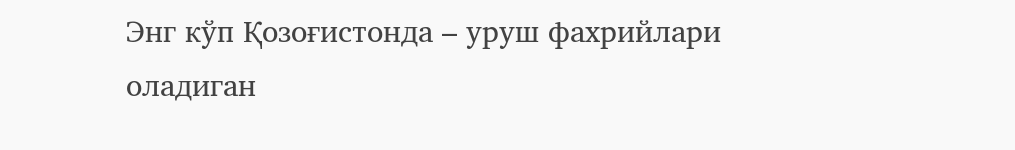Энг кўп Қозоғистонда – уруш фахрийлари оладиган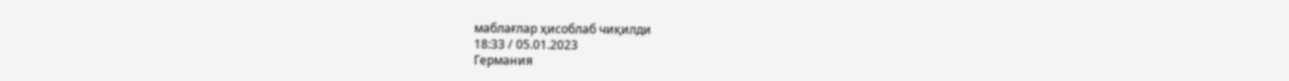маблағлар ҳисоблаб чиқилди
18:33 / 05.01.2023
Германия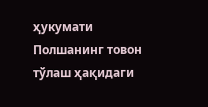ҳукумати Полшанинг товон тўлаш ҳақидаги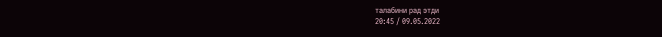талабини рад этди
20:45 / 09.05.2022